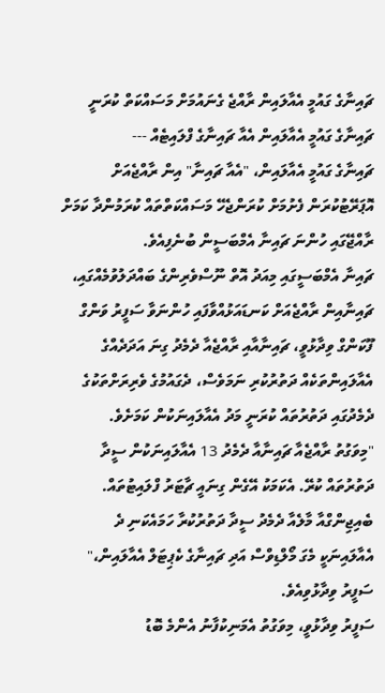ޗައިނާގެ ގައުމީ އެއާލައިން ރާއްޖެ ގެނައުމަށް މަސައްކަތް ކުރަނީ
ޗައިނާގެ ގައުމީ އެއާލައިން އެއާ ޗައިނާގެ ފްލައިޓެއް ---
ޗައިނާގެ ގައުމީ އެއާލައިން، "އެއާ ޗައިނާ" އިން ރާއްޖެއަށް އޮޕަރޭޓުކުރަން ފެށުމަށް ކުރަންޖެހޭ މަސައްކަތްތައް ކުރަމުންދާ ކަމަށް ރާއްޖޭގައި ހުންނަ ޗައިނާ އެމްބަސީން ބުނެފިއެވެ.
ޗައިނާ އެމްބަސީގައި މިއަދު އޮތް ނޫސްވެރިންގެ ބައްދަލުވުމެއްގައި، ޗައިނާއިން ރާއްޖެއަށް ކަނޑައަޅުއްވާފައި ހުންނަވާ ސަފީރު ވަންގް ފޫކަންގް ވިދާޅުވީ، ޗައިނާއާއި ރާއްޖެއާ ދެމެދު ގިނަ އަދަދެއްގެ އެއާލައިންތަކެއް ދަތުރުކުރި ނަމަވެސް، ދެގައުމުގެ ވެރިރަށްތަކުގެ ދެމެދުގައި ދަތުރުތައް ކުރަނީ މަދު އެއާލައިނަކުން ކަމަށެވެ.
"މިވަގުތު ރާއްޖެއާ ޗައިނާއާ ދެމެދު 13 އެއާލައިނަކުން ސީދާ ދަތުރުތައް ކުރޭ. އެކަމަކު އޭގެން ގިނައީ ޗާޓަރު ފްލައިޓުތައް. ބެއިޖިންގްއާ މާލެއާ ދެމެދު ސީދާ ދަތުރުކުރާ ހަމައެކަނި ދެ އެއާލައިނަކީ މެގަ މޯލްޑިވްސް އަދި ޗައިނާގެ ކެޕިޓަލް އެއާލައިން،" ސަފީރު ވިދާޅުވިއެވެ.
ސަފީރު ވިދާޅުވީ، މިވަގުތު އެމަނިކުފާނު އެންމެ ބޮޑު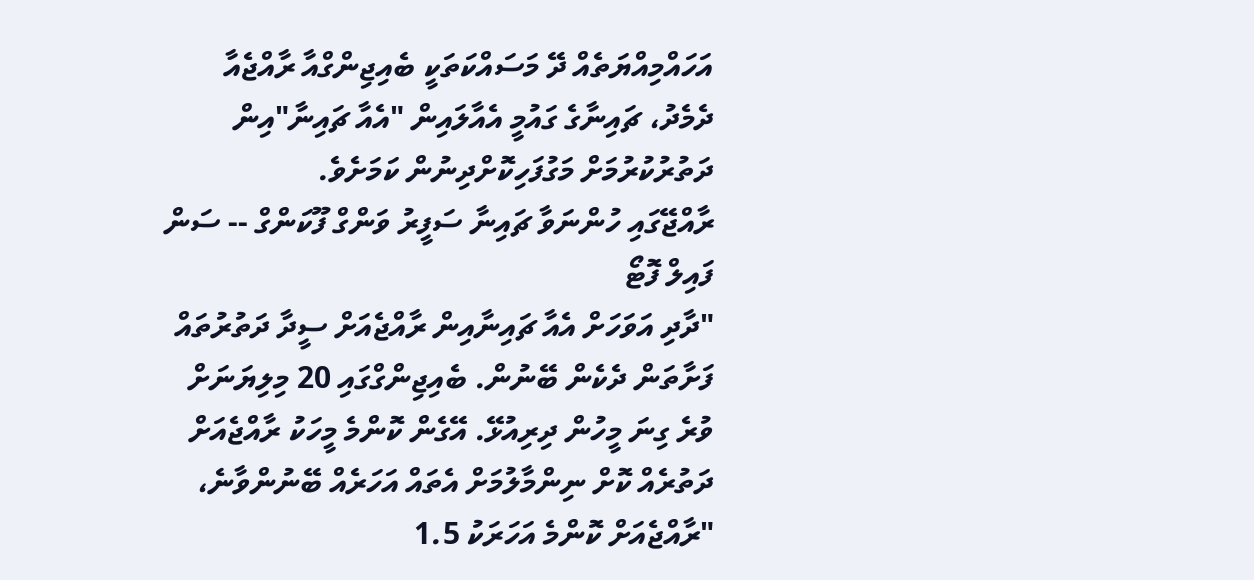އަހައްމިއްޔަތެއް ދޭ މަސައްކަތަކީ ބެއިޖިންގްއާ ރާއްޖެއާ ދެމެދު، ޗައިނާގެ ގައުމީ އެއާލައިން "އެއާ ޗައިނާ"އިން ދަތުރުކުރުމަށް މަގުފަހިކޮށްދިނުން ކަމަށެވެ.
ރާއްޖޭގައި ހުންނަވާ ޗައިނާ ސަފީރު ވަންގް ފޫކަންގް -- ސަން ފައިލް ފޮޓޯ
"ދާދި އަވަހަށް އެއާ ޗައިނާއިން ރާއްޖެއަށް ސީދާ ދަތުރުތައް ފަށާތަން ދެކެން ބޭނުން. ބެއިޖިންގްގައި 20 މިލިޔަނަށް ވުރެ ގިނަ މީހުން ދިރިއުޅޭ. އޭގެން ކޮންމެ މީހަކު ރާއްޖެއަށް ދަތުރެއް ކޮށް ނިންމާލުމަށް އެތައް އަހަރެއް ބޭނުންވާނެ،
"ރާއްޖެއަށް ކޮންމެ އަހަރަކު 1.5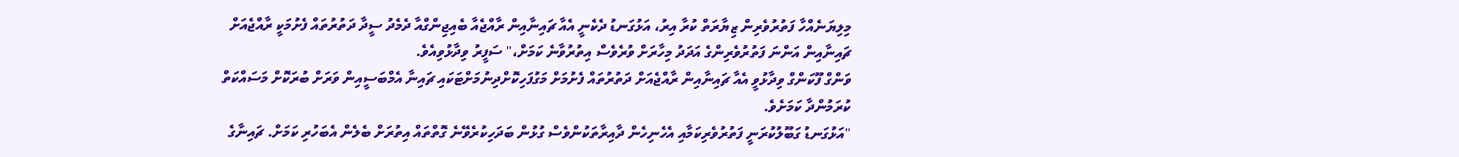މިލިޔަނެއްހާ ފަތުރުވެރިން ޒިޔާރަތް ކުރާ އިރު، އަޅުގަނޑު ދެކެނީ އެއާ ޗައިނާއިން ރާއްޖެއާ ބެއިޖިންގްއާ ދެމެދު ސީދާ ދަތުރުތައް ފެށުމަކީ ރާއްޖެއަށް ޗައިނާއިން އަންނަ ފަތުރުވެރިންގެ އަދަދު މިހާރަށް ވުރެވެސް އިތުރުވާނެ ކަމަށް،" ސަފީރު ވިދާޅުވިއެވެ.
ވަންގް ފޫކަންގް ވިދާޅުވީ އެއާ ޗައިނާއިން ރާއްޖެއަށް ދަތުރުތައް ފެށުމަށް މަގުފަހިކޮށްދިނުމަށްޓަކައި ޗައިނާ އެމްބަސީއިން ވަރަށް ބުރަކޮށް މަސައްކަތް ކުރަމުންދާ ކަމަށެވެ.
"އަޅުގަނޑު ގަބޫލުކުރަނީ ފަތުރުވެރިކަމާއި އެހެނިހެން ދާއިރާތަކުންވެސް ގުޅުން ބަދަހިކުރެވޭނެ ގޮތްތައް އިތުރަށް ބެލެން އެބަހުރި ކަމަށް. ޗައިނާގެ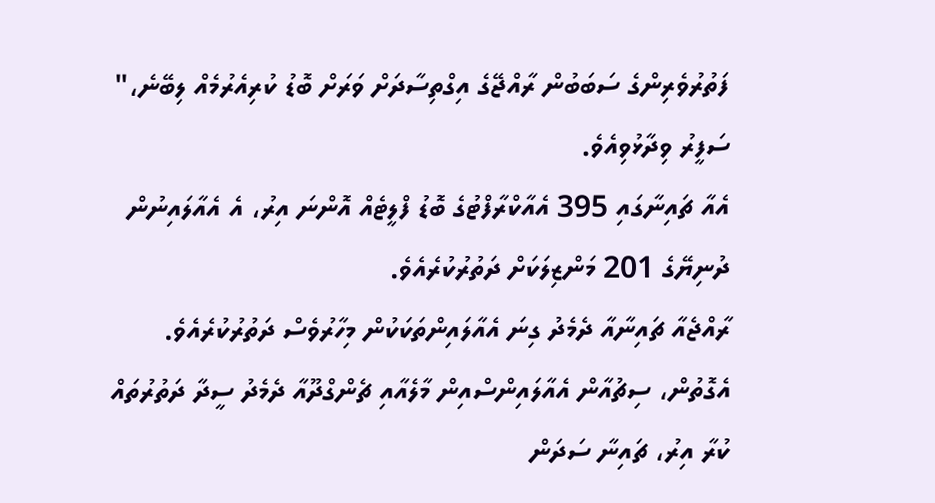ފަތުރުވެރިންގެ ސަބަބުން ރާއްޖޭގެ އިގްތިސާދަށް ވަރަށް ބޮޑު ކުރިއެރުމެއް ލިބޭނެ،" ސަފީރު ވިދާޅުވިއެވެ.
އެއާ ޗައިނާގައި 395 އެއާކްރާފްޓުގެ ބޮޑު ފްލީޓެއް އޮންނަ އިރު، އެ އެއާލައިނުން ދުނިޔޭގެ 201 މަންޒިލަކަށް ދަތުރުކުރެއެވެ.
ރާއްޖެއާ ޗައިނާއާ ދެމެދު ގިނަ އެއާލައިންތަކަކުން މިހާރުވެސް ދަތުރުކުރެއެވެ. އެގޮތުން، ސިޗުއާން އެއާލައިންސްއިން މާލެއާއި ޗެންގްދޫއާ ދެމެދު ސީދާ ދަތުރުތައް ކުރާ އިރު، ޗައިނާ ސަދަން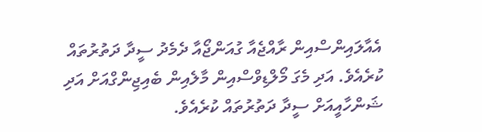އެއާލައިންސްއިން ރާއްޖެއާ ގުއަންޖޯއާ ދެމެދު ސީދާ ދަތުރުތައް ކުރެއެވެ. އަދި މެގަ މޯލްޑިވްސްއިން މާލެއިން ބެއިޖިންގްއަށް އަދި ޝަންހާއީއަށް ސީދާ ދަތުރުތައް ކުރެއެވެ.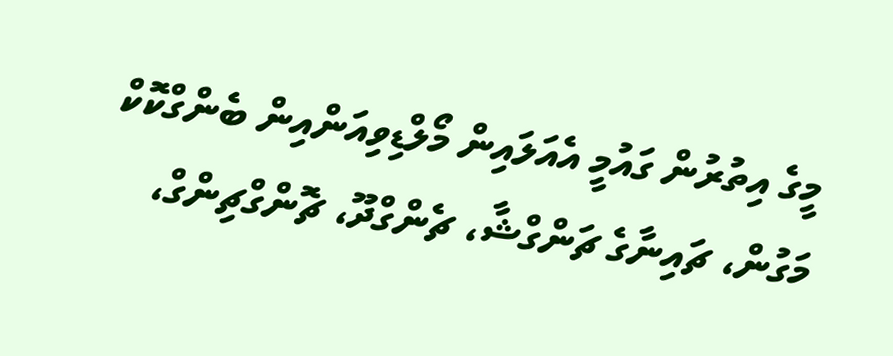މީގެ އިތުރުން ގައުމީ އެއަލައިން މޯލްޑިވިއަންއިން ބެންގްކޮކް މަގުން، ޗައިނާގެ ޗަންގްޝާ، ޗެންގްދޫ، ޗޮންގްޗިންގް،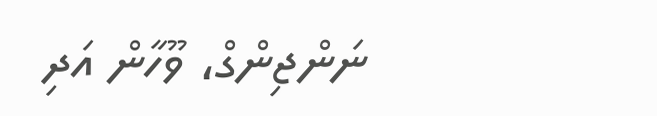ނަންޖިންގް، ވޫހާން އަދި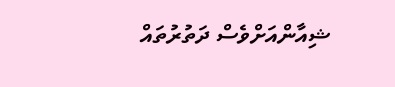ޝިއާންއަށްވެސް ދަތުރުތައް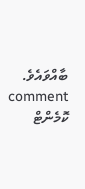ބާއްވައެވެ.
comment ކޮމެންޓް